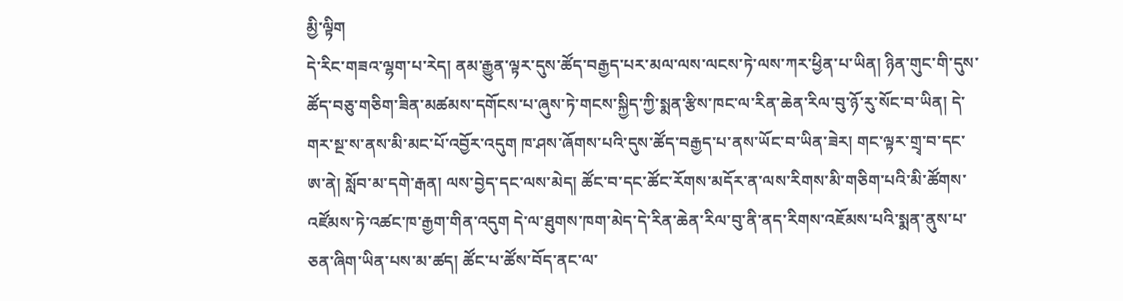མྱི་ལྟིག
དེ་རིང་གཟའ་ལྷག་པ་རེད། ནམ་རྒྱུན་ལྟར་དུས་ཚོད་བརྒྱད་པར་མལ་ལས་ལངས་ཏེ་ལས་ཀར་ཕྱིན་པ་ཡིན། ཉིན་གུང་གི་དུས་ཚོད་བཅུ་གཅིག་ཟིན་མཚམས་དགོངས་པ་ཞུས་ཏེ་གངས་སྐྱིད་ཀྱི་སྨན་རྩིས་ཁང་ལ་རིན་ཆེན་རིལ་བུ་ཉོ་རུ་སོང་བ་ཡིན། དེ་གར་སྔ་ས་ནས་མི་མང་པོ་འབྱོར་འདུག ཁ་ཤས་ཞོགས་པའི་དུས་ཚོད་བརྒྱད་པ་ནས་ཡོང་བ་ཡིན་ཟེར། གང་ལྟར་གྲྭ་བ་དང་ཨ་ནེ། སློབ་མ་དགེ་རྒན། ལས་བྱེད་དང་ལས་མེད། ཚོང་བ་དང་ཚོང་རོགས་མདོར་ན་ལས་རིགས་མི་གཅིག་པའི་མི་ཚོགས་འཛོམས་ཏེ་འཚང་ཁ་རྒྱག་གིན་འདུག དེ་ལ་ཐུགས་ཁག་མེད་དེ་རིན་ཆེན་རིལ་བུ་ནི་ནད་རིགས་འཇོམས་པའི་སྨན་ནུས་པ་ཅན་ཞིག་ཡིན་པས་མ་ཚད། ཚོང་པ་ཚོས་བོད་ནང་ལ་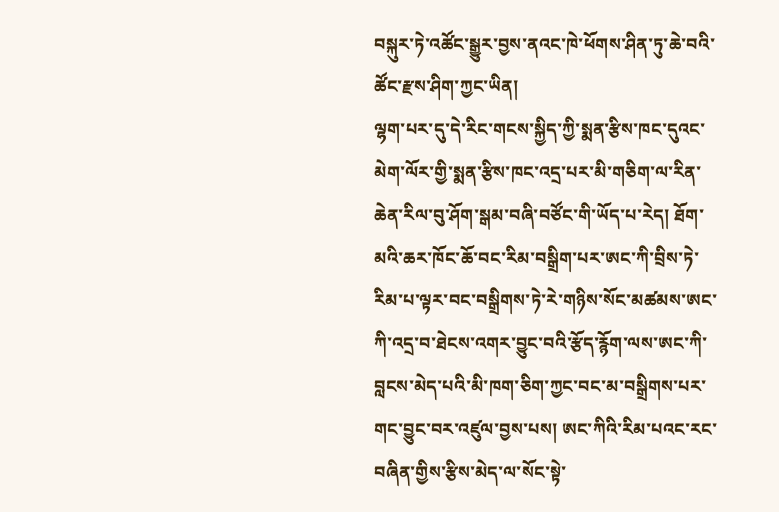བསྐུར་ཏེ་འཚོང་སྒྱུར་བྱས་ནའང་ཁེ་ཕོགས་ཤིན་ཏུ་ཆེ་བའི་ཚོང་རྫས་ཤིག་ཀྱང་ཡིན།
ལྷག་པར་དུ་དེ་རིང་གངས་སྐྱིད་ཀྱི་སྨན་རྩིས་ཁང་དུའང་མེག་ལོར་གྱི་སྨན་རྩིས་ཁང་འདྲ་པར་མི་གཅིག་ལ་རིན་ཆེན་རིལ་བུ་ཤོག་སྒམ་བཞི་བཙོང་གི་ཡོད་པ་རེད། ཐོག་མའི་ཆར་ཁོང་ཆོ་བང་རིམ་བསྒྲིག་པར་ཨང་ཀི་བྲིས་ཏེ་རིམ་པ་ལྟར་བང་བསྒྲིགས་ཏེ་རེ་གཉིས་སོང་མཚམས་ཨང་ཀི་འདྲ་བ་ཐེངས་འགར་བྱུང་བའི་རྩོད་རྙོག་ལས་ཨང་ཀི་བླངས་མེད་པའི་མི་ཁག་ཅིག་ཀྱང་བང་མ་བསྒྲིགས་པར་གང་བྱུང་བར་འཛུལ་བྱས་པས། ཨང་ཀིའི་རིམ་པའང་རང་བཞིན་གྱིས་རྩིས་མེད་ལ་སོང་སྟེ་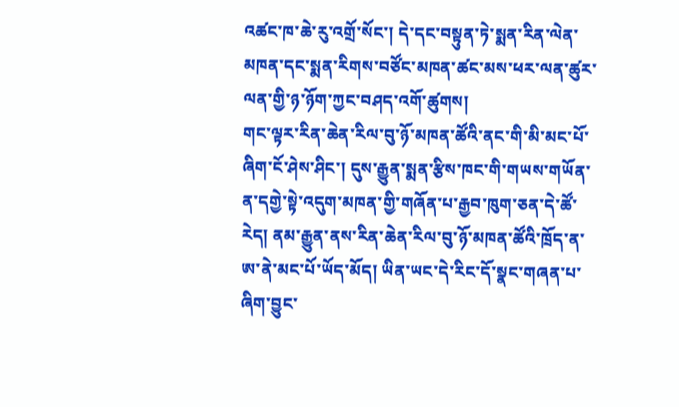འཚང་ཁ་ཆེ་རུ་འགྲོ་སོང་། དེ་དང་བསྟུན་ཏེ་སྨན་རིན་ལེན་མཁན་དང་སྨན་རིགས་བཙོང་མཁན་ཚང་མས་ཕར་ལན་ཚུར་ལན་གྱི་ཉ་ཉོག་ཀྱང་བཤད་འགོ་ཚུགས།
གང་ལྟར་རིན་ཆེན་རིལ་བུ་ཉོ་མཁན་ཚོའི་ནང་གི་མི་མང་པོ་ཞིག་ངོ་ཤེས་ཤིང་། དུས་རྒྱུན་སྨན་རྩིས་ཁང་གི་གཡས་གཡོན་ན་དགྱེ་སྟེ་འདུག་མཁན་གྱི་གཞོན་པ་རྒྱབ་ཁུག་ཅན་དེ་ཚོ་རེད། ནམ་རྒྱུན་ནས་རིན་ཆེན་རིལ་བུ་ཉོ་མཁན་ཚོའི་ཁྲོད་ན་ཨ་ནེ་མང་པོ་ཡོད་མོད། ཡིན་ཡང་དེ་རིང་དོ་སྣང་གཞན་པ་ཞིག་བྱུང་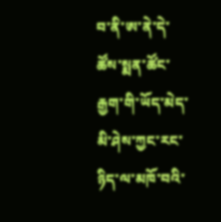བ་ནི་ཨ་ནེ་དེ་ཚོས་སྨན་ཚོང་རྒྱག་གི་ཡོད་མེད་མི་ཤེས་ཀྱང་རང་ཉིད་ལ་མཁོ་བའི་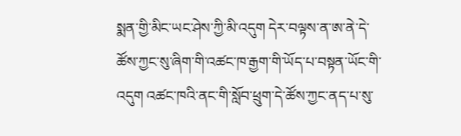སྨན་གྱི་མིང་ཡང་ཤེས་ཀྱི་མི་འདུག དེར་བལྟས་ན་ཨ་ནེ་དེ་ཚོས་ཀྱང་སུ་ཞིག་གི་འཚང་ཁ་རྒྱག་གི་ཡོད་པ་བསྟན་ཡོང་གི་འདུག འཚང་ཁའི་ནང་གི་སློབ་ཕྲུག་དེ་ཚོས་ཀྱང་ནད་པ་སུ་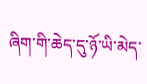ཞིག་གི་ཆེད་དུ་ཉོ་ཡི་མེད་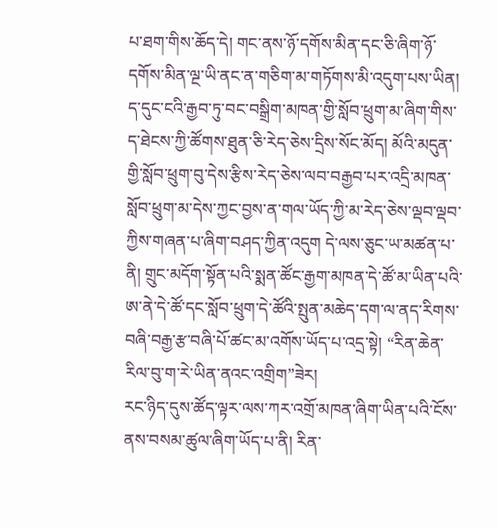པ་ཐག་གིས་ཆོད་དེ། གང་ནས་ཉོ་དགོས་མིན་དང་ཅི་ཞིག་ཉོ་དགོས་མིན་ལྔ་ཡི་ནང་ན་གཅིག་མ་གཏོགས་མི་འདུག་པས་ཡིན།
ད་དུང་ངའི་རྒྱབ་ཏུ་བང་བསྒྲིག་མཁན་གྱི་སློབ་ཕྲུག་མ་ཞིག་གིས་ད་ཐེངས་ཀྱི་ཚོགས་ཐུན་ཅི་རེད་ཅེས་དྲིས་སོང་མོད། མོའི་མདུན་གྱི་སློབ་ཕྲུག་བུ་དེས་རྩིས་རེད་ཅེས་ལབ་བརྒྱབ་པར་འདྲི་མཁན་སློབ་ཕྲུག་མ་དེས་ཀྱང་བྱས་ན་གལ་ཡོད་ཀྱི་མ་རེད་ཅེས་ལྡབ་ལྡབ་ཀྱིས་གཞན་པ་ཞིག་བཤད་ཀྱིན་འདུག དེ་ལས་ཅུང་ཡ་མཚན་པ་ནི། གྲུང་མདོག་སྟོན་པའི་སྨན་ཚོང་རྒྱག་མཁན་དེ་ཚོ་མ་ཡིན་པའི་ཨ་ནེ་དེ་ཚོ་དང་སློབ་ཕྲུག་དེ་ཚོའི་སྤུན་མཆེད་དག་ལ་ནད་རིགས་བཞི་བརྒྱ་རྩ་བཞི་པོ་ཚང་མ་འགོས་ཡོད་པ་འདྲ་སྟེ། “རིན་ཆེན་རིལ་བུ་ག་རེ་ཡིན་ནའང་འགྲིག”ཟེར།
རང་ཉིད་དུས་ཚོད་ལྟར་ལས་ཀར་འགྲོ་མཁན་ཞིག་ཡིན་པའི་ངོས་ནས་བསམ་ཚུལ་ཞིག་ཡོད་པ་ནི། རིན་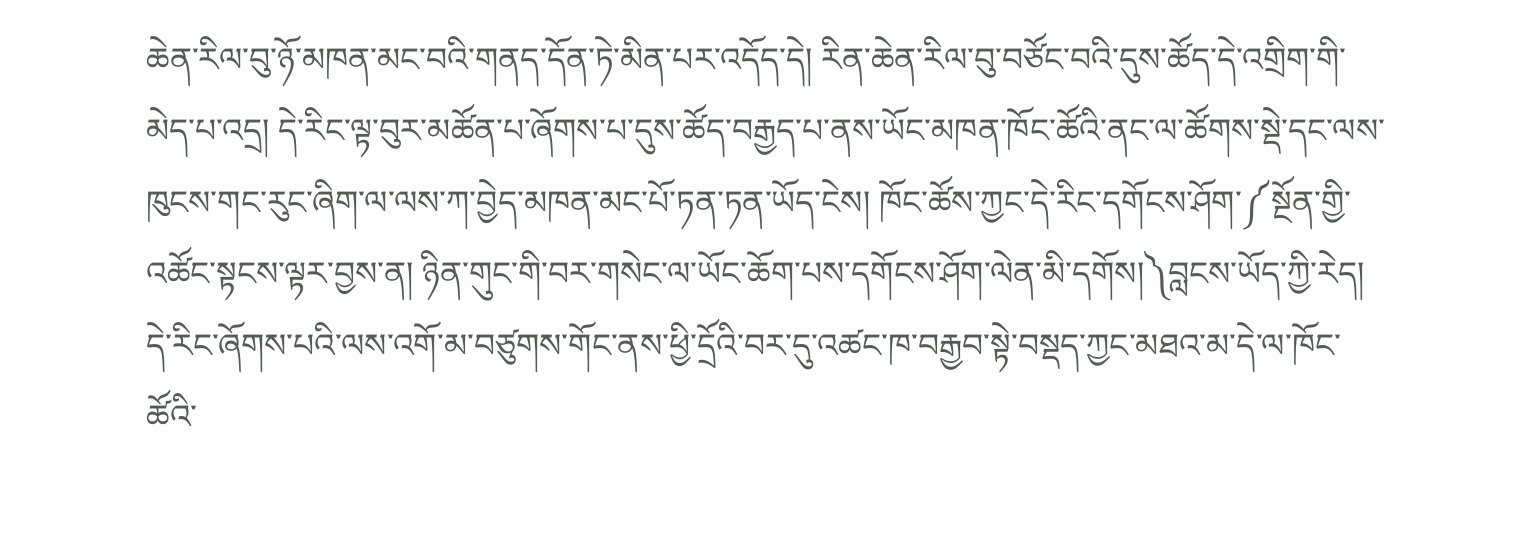ཆེན་རིལ་བུ་ཉོ་མཁན་མང་བའི་གནད་དོན་ཏེ་མིན་པར་འདོད་དེ། རིན་ཆེན་རིལ་བུ་བཙོང་བའི་དུས་ཚོད་དེ་འགྲིག་གི་མེད་པ་འདྲ། དེ་རིང་ལྟ་བུར་མཚོན་པ་ཞོགས་པ་དུས་ཚོད་བརྒྱད་པ་ནས་ཡོང་མཁན་ཁོང་ཚོའི་ནང་ལ་ཚོགས་སྡེ་དང་ལས་ཁུངས་གང་རུང་ཞིག་ལ་ལས་ཀ་བྱེད་མཁན་མང་པོ་ཏན་ཏན་ཡོད་ངེས། ཁོང་ཚོས་ཀྱང་དེ་རིང་དགོངས་ཤོག་༼སྔོན་གྱི་འཚོང་སྟངས་ལྟར་བྱས་ན། ཉིན་གུང་གི་བར་གསེང་ལ་ཡོང་ཆོག་པས་དགོངས་ཤོག་ལེན་མི་དགོས།༽བླངས་ཡོད་ཀྱི་རེད། དེ་རིང་ཞོགས་པའི་ལས་འགོ་མ་བཙུགས་གོང་ནས་ཕྱི་དྲོའི་བར་དུ་འཚང་ཁ་བརྒྱབ་སྟེ་བསྡད་ཀྱང་མཐའ་མ་དེ་ལ་ཁོང་ཚོའི་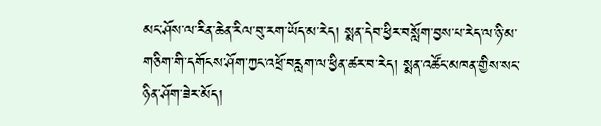མང་ཤོས་ལ་རིན་ཆེན་རིལ་བུ་རག་ཡོད་མ་རེད། སྨན་དེབ་ཕྱིར་བསློག་བྱས་པ་རེད་ལ་ཉི་མ་གཅིག་གི་དགོངས་ཤོག་ཀྱང་འཕྲོ་བརླག་ལ་ཕྱིན་ཚར་བ་རེད། སྨན་འཚོང་མཁན་གྱིས་སང་ཉིན་ཤོག་ཟེར་མོད།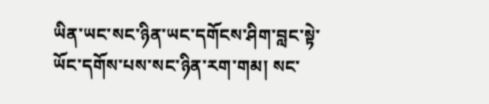ཡིན་ཡང་སང་ཉིན་ཡང་དགོངས་ཤིག་བླང་སྟེ་ཡོང་དགོས་པས་སང་ཉིན་རག་གམ། སང་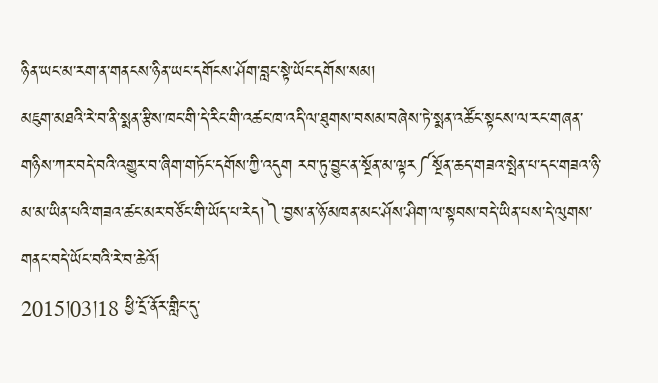ཉིན་ཡང་མ་རག་ན་གནངས་ཉིན་ཡང་དགོངས་ཤོག་བླང་སྟེ་ཡོང་དགོས་སམ།
མཇུག་མཐའི་རེ་བ་ནི་སྨན་རྩིས་ཁང་གི་དེ་རིང་གི་འཚང་ཁ་འདི་ལ་ཐུགས་བསམ་བཞེས་ཏེ་སྨན་འཚོང་སྟངས་ལ་རང་གཞན་གཉིས་ཀར་བདེ་བའི་འགྱུར་བ་ཞིག་གཏོང་དགོས་ཀྱི་འདུག རབ་ཏུ་བྱུང་ན་སྔོན་མ་ལྟར༼སྔོན་ཆད་གཟའ་སྤེན་པ་དང་གཟའ་ཉི་མ་མ་ཡིན་པའི་གཟའ་ཚང་མར་བཙོང་གི་ཡོད་པ་རེད།༽་བྱས་ན་ཉོ་མཁན་མང་ཤོས་ཤིག་ལ་སྟབས་བདེ་ཡིན་པས་དེ་ལུགས་གནང་བདེ་ཡོང་བའི་རེ་བ་ཆེའོ།
2015།03།18 ཕྱི་དྲོ་ནོར་གླིང་དུ་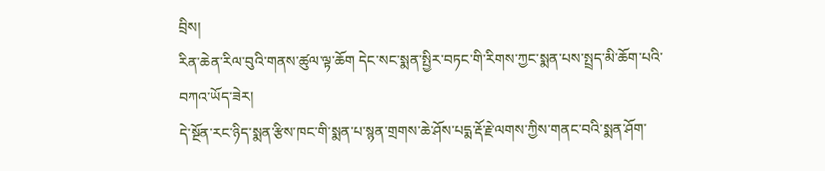བྲིས།
རིན་ཆེན་རིལ་བུའི་གནས་ཚུལ་ལྟ་ཆོག དེང་སང་སྨན་སྤྱིར་བཏང་གི་རིགས་ཀྱང་སྨན་པས་སྤྲད་མི་ཆོག་པའི་བཀའ་ཡོད་ཟེར།
དེ་སྔོན་རང་ཉིད་སྨན་རྩིས་ཁང་གི་སྨན་པ་སྙན་གྲགས་ཆེ་ཤོས་པདྨ་རྡོ་རྗེ་ལགས་ཀྱིས་གནང་བའི་སྨན་ཤོག་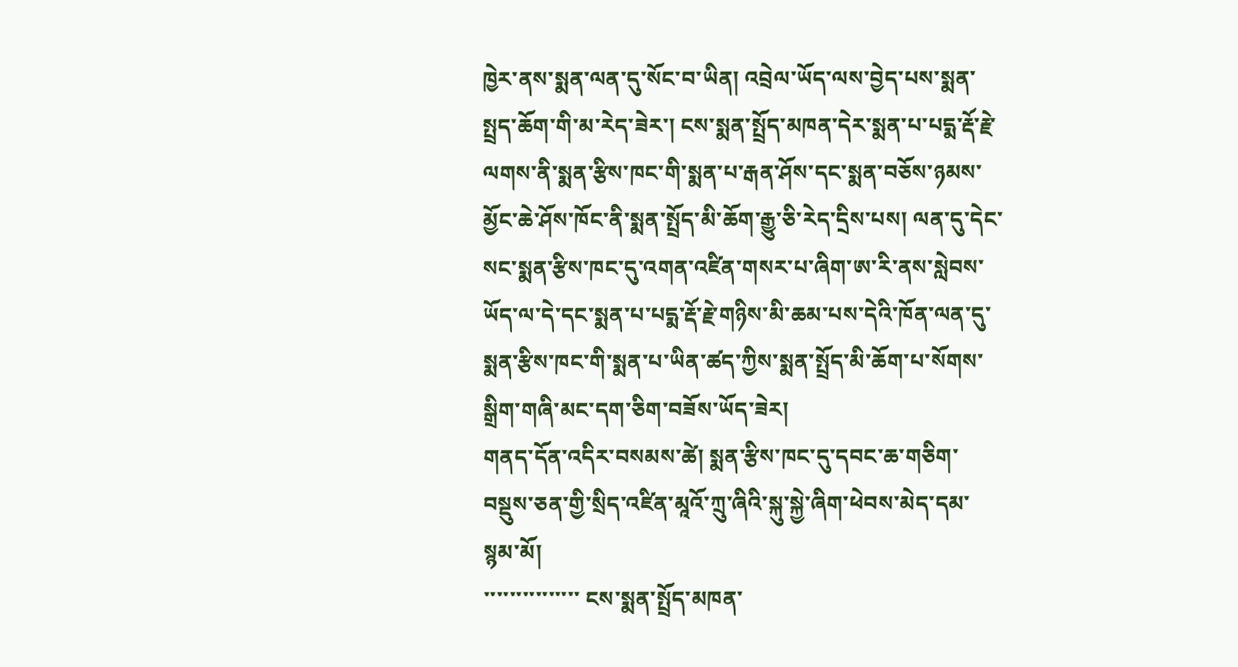ཁྱེར་ནས་སྨན་ལན་དུ་སོང་བ་ཡིན། འབྲེལ་ཡོད་ལས་བྱེད་པས་སྨན་སྤྲད་ཆོག་གི་མ་རེད་ཟེར་། ངས་སྨན་སྤྲོད་མཁན་དེར་སྨན་པ་པདྨ་རྡོ་རྗེ་ལགས་ནི་སྨན་རྩིས་ཁང་གི་སྨན་པ་རྒན་ཤོས་དང་སྨན་བཅོས་ཉམས་མྱོང་ཆེ་ཤོས་ཁོང་ནི་སྨན་སྤྲོད་མི་ཆོག་རྒྱུ་ཅི་རེད་དྲིས་པས། ལན་དུ་དེང་སང་སྨན་རྩིས་ཁང་དུ་འགན་འཛིན་གསར་པ་ཞིག་ཨ་རི་ནས་སླེབས་ཡོད་ལ་དེ་དང་སྨན་པ་པདྨ་རྡོ་རྗེ་གཉིས་མི་ཆམ་པས་དེའི་ཁོན་ལན་དུ་སྨན་རྩིས་ཁང་གི་སྨན་པ་ཡིན་ཚད་ཀྱིས་སྨན་སྤྲོད་མི་ཆོག་པ་སོགས་སྒྲིག་གཞི་མང་དག་ཅིག་བཟོས་ཡོད་ཟེར།
གནད་དོན་འདིར་བསམས་ཚེ། སྨན་རྩིས་ཁང་དུ་དབང་ཆ་གཅིག་བསྡུས་ཅན་གྱི་སྲིད་འཛིན་མཱའོ་ཀྲུ་ཞིའི་སྐུ་སྐྱེ་ཞིག་ཕེབས་མེད་དམ་སྙམ་མོ།
་་་་་་་་་་་་་་་ ངས་སྨན་སྤྲོད་མཁན་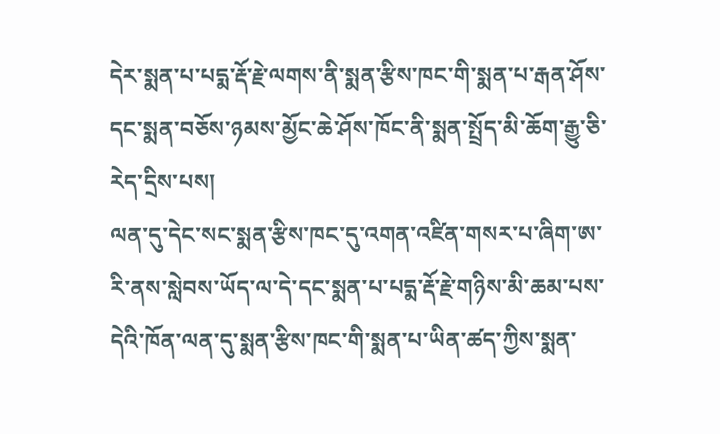དེར་སྨན་པ་པདྨ་རྡོ་རྗེ་ལགས་ནི་སྨན་རྩིས་ཁང་གི་སྨན་པ་རྒན་ཤོས་དང་སྨན་བཅོས་ཉམས་མྱོང་ཆེ་ཤོས་ཁོང་ནི་སྨན་སྤྲོད་མི་ཆོག་རྒྱུ་ཅི་རེད་དྲིས་པས།
ལན་དུ་དེང་སང་སྨན་རྩིས་ཁང་དུ་འགན་འཛིན་གསར་པ་ཞིག་ཨ་རི་ནས་སླེབས་ཡོད་ལ་དེ་དང་སྨན་པ་པདྨ་རྡོ་རྗེ་གཉིས་མི་ཆམ་པས་དེའི་ཁོན་ལན་དུ་སྨན་རྩིས་ཁང་གི་སྨན་པ་ཡིན་ཚད་ཀྱིས་སྨན་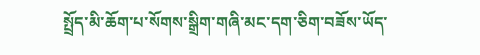སྤྲོད་མི་ཆོག་པ་སོགས་སྒྲིག་གཞི་མང་དག་ཅིག་བཟོས་ཡོད་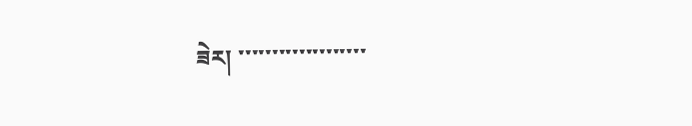ཟེར། ་་་་་་་་་་་་་་་་་་་